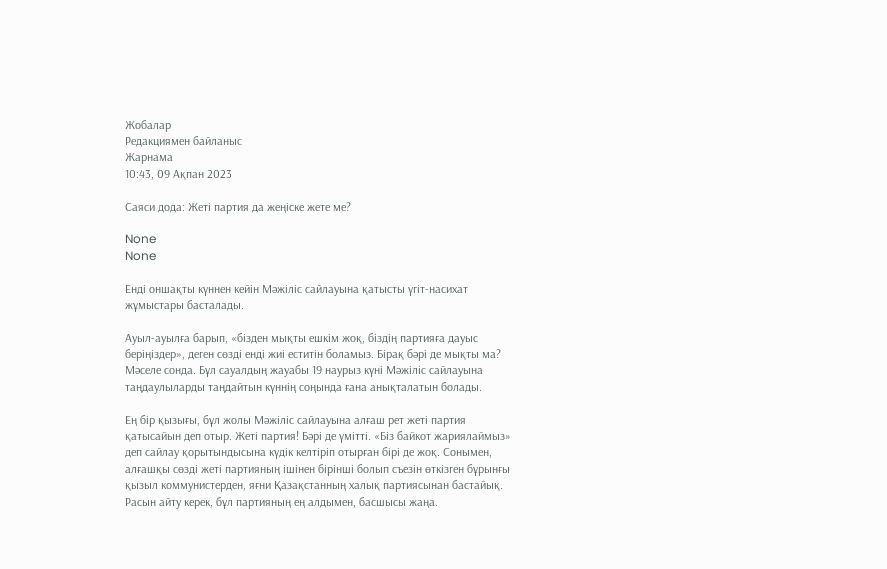Жобалар
Редакциямен байланыс
Жарнама
10:43, 09 Ақпан 2023

Саяси дода: Жеті партия да жеңіске жете ме?

None
None

Енді оншақты күннен кейін Мәжіліс сайлауына қатысты үгіт-насихат жұмыстары басталады.

Ауыл-ауылға барып, «бізден мықты ешкім жоқ, біздің партияға дауыс беріңіздер», деген сөзді енді жиі еститін боламыз. Бірақ бәрі де мықты ма? Мәселе сонда. Бұл сауалдың жауабы 19 наурыз күні Мәжіліс сайлауына таңдаулыларды таңдайтын күннің соңында ғана анықталатын болады.

Ең бір қызығы, бұл жолы Мәжіліс сайлауына алғаш рет жеті партия қатысайын деп отыр. Жеті партия! Бәрі де үмітті. «Біз байкот жариялаймыз» деп сайлау қорытындысына күдік келтіріп отырған бірі де жоқ. Сонымен,  алғашқы сөзді жеті партияның ішінен бірінші болып съезін өткізген бұрынғы қызыл коммунистерден, яғни Қазақстанның халық партиясынан бастайық. Расын айту керек, бұл партияның ең алдымен, басшысы жаңа.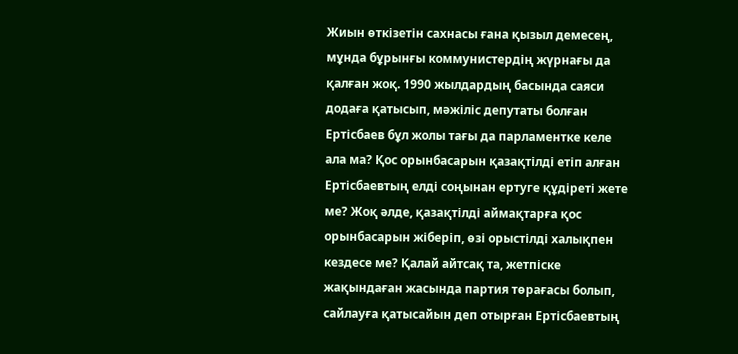Жиын өткізетін сахнасы ғана қызыл демесең, мұнда бұрынғы коммунистердің жүрнағы да қалған жоқ. 1990 жылдардың басында саяси додаға қатысып, мәжіліс депутаты болған Ертісбаев бұл жолы тағы да парламентке келе ала ма? Қос орынбасарын қазақтілді етіп алған Ертісбаевтың елді соңынан ертуге құдіреті жете ме? Жоқ әлде, қазақтілді аймақтарға қос орынбасарын жіберіп, өзі орыстілді халықпен кездесе ме? Қалай айтсақ та, жетпіске жақындаған жасында партия төрағасы болып, сайлауға қатысайын деп отырған Ертісбаевтың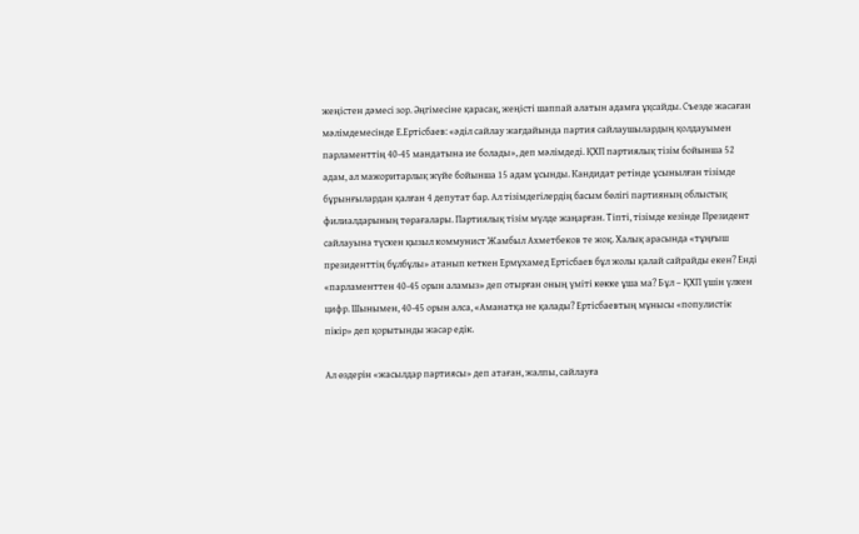жеңістен дәмесі зор. Әңгімесіне қарасақ, жеңісті шаппай алатын адамға ұқсайды. Съезде жасаған мәлімдемесінде Е.Ертісбаев: «әділ сайлау жағдайында партия сайлаушылардың қолдауымен парламенттің 40-45 мандатына ие болады», деп мәлімдеді. ҚХП партиялық тізім бойынша 52 адам, ал мажоритарлық жүйе бойынша 15 адам ұсынды. Кандидат ретінде ұсынылған тізімде бұрынғылардан қалған 4 депутат бар. Ал тізімдегілердің басым бөлігі партияның облыстық филиалдарының төрағалары. Партиялық тізім мүлде жаңарған. Тіпті, тізімде кезінде Президент сайлауына түскен қызыл коммунист Жамбыл Ахметбеков те жоқ. Халық арасында «тұңғыш президенттің бұлбұлы» атанып кеткен Ермұхамед Ертісбаев бұл жолы қалай сайрайды екен? Енді «парламенттен 40-45 орын аламыз» деп отырған оның үміті көкке ұша ма? Бұл – ҚХП үшін үлкен цифр. Шынымен, 40-45 орын алса, «Аманатқа не қалады? Ертісбаевтың мұнысы «популистік пікір» деп қорытынды жасар едік.

Ал өздерін «жасылдар партиясы» деп атаған, жалпы, сайлауға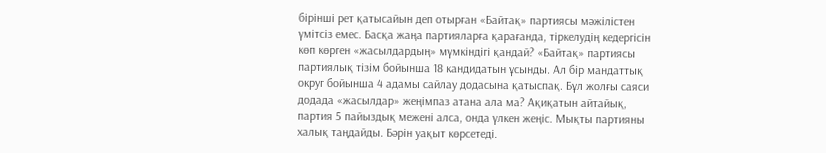бірінші рет қатысайын деп отырған «Байтақ» партиясы мәжілістен үмітсіз емес. Басқа жаңа партияларға қарағанда, тіркелудің кедергісін көп көрген «жасылдардың» мүмкіндігі қандай? «Байтақ» партиясы партиялық тізім бойынша 18 кандидатын ұсынды. Ал бір мандаттық округ бойынша 4 адамы сайлау додасына қатыспақ. Бұл жолғы саяси додада «жасылдар» жеңімпаз атана ала ма? Ақиқатын айтайық, партия 5 пайыздық межені алса, онда үлкен жеңіс. Мықты партияны халық таңдайды. Бәрін уақыт көрсетеді.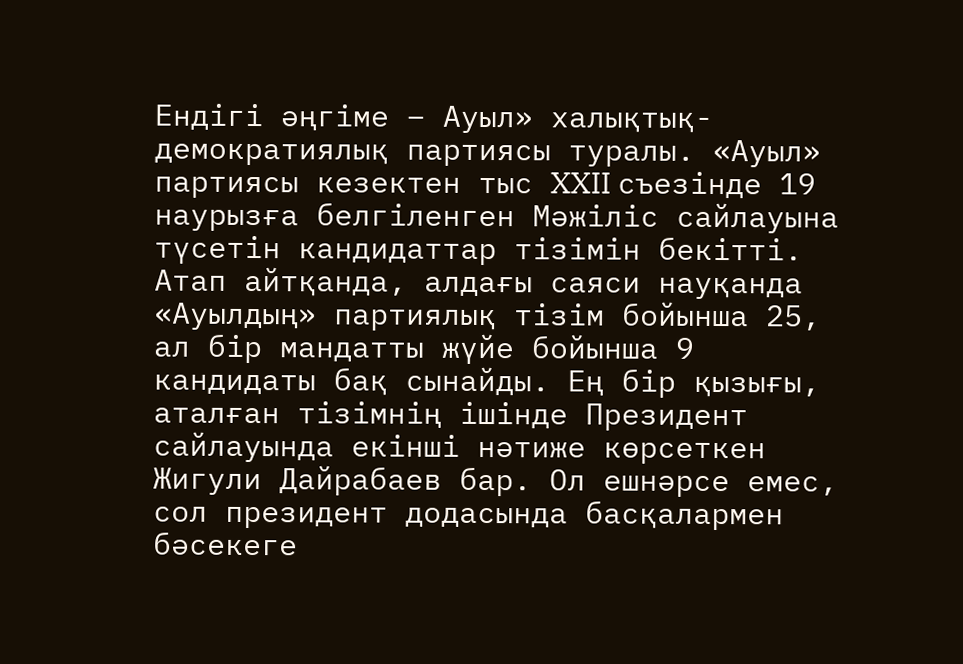Ендігі әңгіме – Ауыл» халықтық-демократиялық партиясы туралы. «Ауыл» партиясы кезектен тыс XXII съезінде 19 наурызға белгіленген Мәжіліс сайлауына түсетін кандидаттар тізімін бекітті. Атап айтқанда, алдағы саяси науқанда «Ауылдың» партиялық тізім бойынша 25, ал бір мандатты жүйе бойынша 9 кандидаты бақ сынайды. Ең бір қызығы, аталған тізімнің ішінде Президент сайлауында екінші нәтиже көрсеткен Жигули Дайрабаев бар. Ол ешнәрсе емес, сол президент додасында басқалармен бәсекеге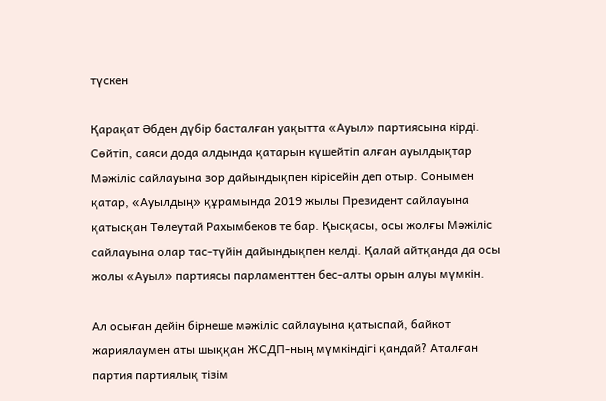түскен

Қарақат Әбден дүбір басталған уақытта «Ауыл» партиясына кірді. Сөйтіп, саяси дода алдында қатарын күшейтіп алған ауылдықтар Мәжіліс сайлауына зор дайындықпен кірісейін деп отыр. Сонымен қатар, «Ауылдың» құрамында 2019 жылы Президент сайлауына қатысқан Төлеутай Рахымбеков те бар. Қысқасы, осы жолғы Мәжіліс сайлауына олар тас-түйін дайындықпен келді. Қалай айтқанда да осы жолы «Ауыл» партиясы парламенттен бес-алты орын алуы мүмкін.

Ал осыған дейін бірнеше мәжіліс сайлауына қатыспай, байкот жариялаумен аты шыққан ЖСДП-ның мүмкіндігі қандай? Аталған партия партиялық тізім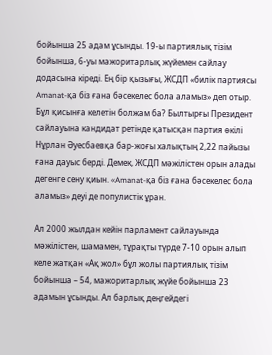бойынша 25 адам ұсынды. 19-ы партиялық тізім бойынша, 6-уы мажоритарлық жүйемен сайлау додасына кіреді. Ең бір қызығы, ЖСДП «билік партиясы Amanat-қа біз ғана бәсекелес бола аламыз» деп отыр. Бұл қисынға келетін болжам ба? Былтырғы Президент сайлауына кандидат ретінде қатысқан партия өкілі Нұрлан Әуесбаевқа бар-жоғы халықтың 2,22 пайызы ғана дауыс берді. Демек, ЖСДП мәжілістен орын алады дегенге сену қиын. «Amanat-қа біз ғана бәсекелес бола аламыз» деуі де популистік ұран.

Ал 2000 жылдан кейін парламент сайлауында мәжілістен, шамамен, тұрақты түрде 7-10 орын алып келе жатқан «Ақ жол» бұл жолы партиялық тізім бойынша – 54, мажоритарлық жүйе бойынша 23 адамын ұсынды. Ал барлық деңгейдегі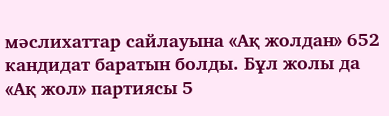мәслихаттар сайлауына «Ақ жолдан» 652 кандидат баратын болды. Бұл жолы да «Ақ жол» партиясы 5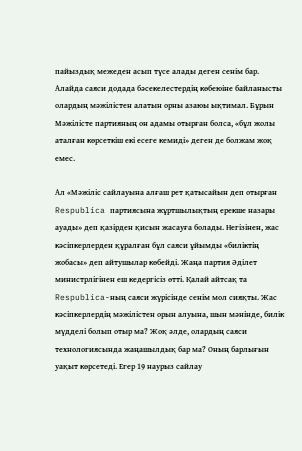пайыздық межеден асып түсе алады деген сенім бар. Алайда саяси додада бәсекелестердің көбеюіне байланысты олардың мәжілістен алатын орны азаюы ықтимал. Бұрын Мәжілісте партияның он адамы отырған болса, «бұл жолы аталған көрсеткіш екі есеге кемиді» деген де болжам жоқ емес.

Ал «Мәжіліс сайлауына алғаш рет қатысайын деп отырған Respublica партиясына жұртшылықтың ерекше назары ауады» деп қазірден қисын жасауға болады. Негізінен, жас кәсіпкерлерден құралған бұл саяси ұйымды «биліктің жобасы» деп айтушылар көбейді. Жаңа партия Әділет министрлігінен еш кедергісіз өтті. Қалай айтсақ та Respublica-ның саяси жүрісінде сенім мол сияқты. Жас кәсіпкерлердің мәжілістен орын алуына, шын мәнінде, билік мүдделі болып отыр ма? Жоқ әлде, олардың саяси технологиясында жаңашылдық бар ма? Оның барлығын уақыт көрсетеді. Егер 19 наурыз сайлау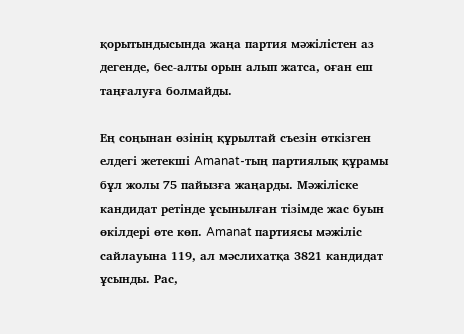қорытындысында жаңа партия мәжілістен аз дегенде, бес-алты орын алып жатса, оған еш таңғалуға болмайды.

Ең соңынан өзінің құрылтай съезін өткізген елдегі жетекші Amanat-тың партиялық құрамы бұл жолы 75 пайызға жаңарды. Мәжіліске кандидат ретінде ұсынылған тізімде жас буын өкілдері өте көп. Amanat партиясы мәжіліс сайлауына 119, ал мәслихатқа 3821 кандидат ұсынды. Рас,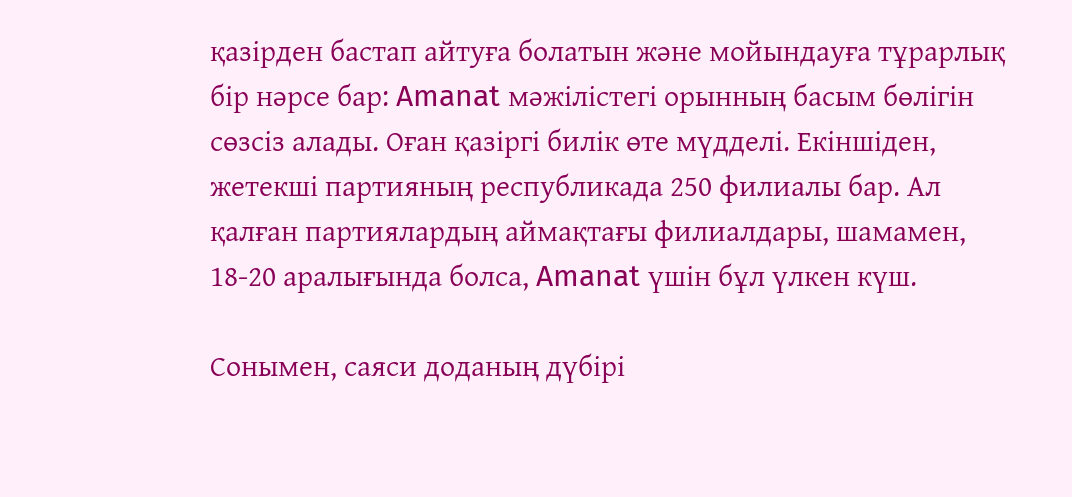қазірден бастап айтуға болатын және мойындауға тұрарлық бір нәрсе бар: Amanat мәжілістегі орынның басым бөлігін сөзсіз алады. Оған қазіргі билік өте мүдделі. Екіншіден, жетекші партияның республикада 250 филиалы бар. Ал қалған партиялардың аймақтағы филиалдары, шамамен, 18-20 аралығында болса, Amanat үшін бұл үлкен күш.

Сонымен, саяси доданың дүбірі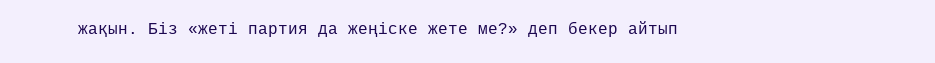жақын. Біз «жеті партия да жеңіске жете ме?» деп бекер айтып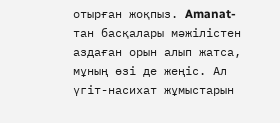отырған жоқпыз. Amanat-тан басқалары мәжілістен аздаған орын алып жатса, мұның өзі де жеңіс. Ал үгіт-насихат жұмыстарын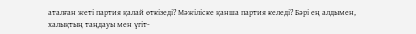аталған жеті партия қалай өткізеді? Мәжіліске қанша партия келеді? Бәрі ең алдымен, халықтың таңдауы мен үгіт-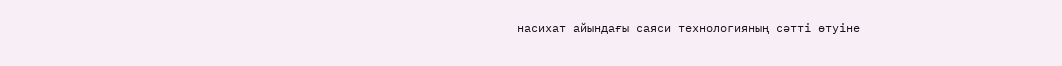насихат айындағы саяси технологияның сәтті өтуіне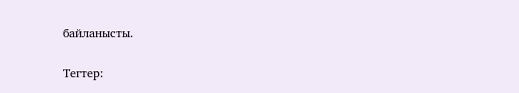байланысты.

Тегтер: